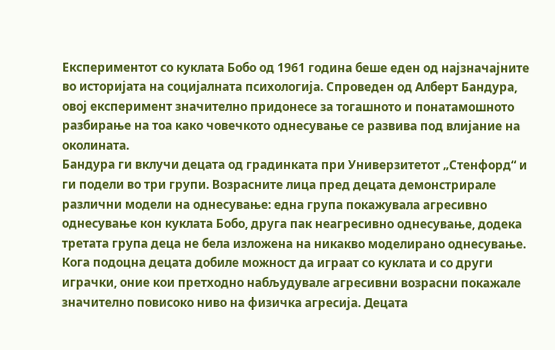Експериментот со куклата Бобо од 1961 година беше еден од најзначајните во историјата на социјалната психологија. Спроведен од Алберт Бандура, овој експеримент значително придонесе за тогашното и понатамошното разбирање на тоа како човечкото однесување се развива под влијание на околината.
Бандура ги вклучи децата од градинката при Универзитетот „Стенфорд“ и ги подели во три групи. Возрасните лица пред децата демонстрирале различни модели на однесување: една група покажувала агресивно однесување кон куклата Бобо, друга пак неагресивно однесување, додека третата група деца не бела изложена на никакво моделирано однесување.
Кога подоцна децата добиле можност да играат со куклата и со други играчки, оние кои претходно набљудувале агресивни возрасни покажале значително повисоко ниво на физичка агресија. Децата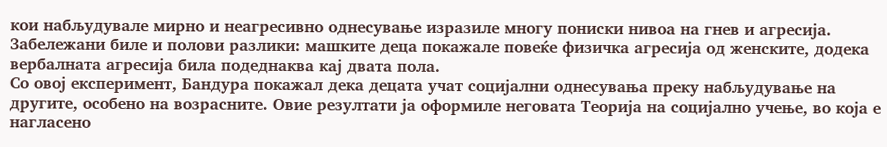кои набљудувале мирно и неагресивно однесување изразиле многу пониски нивоа на гнев и агресија. Забележани биле и полови разлики: машките деца покажале повеќе физичка агресија од женските, додека вербалната агресија била подеднаква кај двата пола.
Со овој експеримент, Бандура покажал дека децата учат социјални однесувања преку набљудување на другите, особено на возрасните. Овие резултати ја оформиле неговата Теорија на социјално учење, во која е нагласено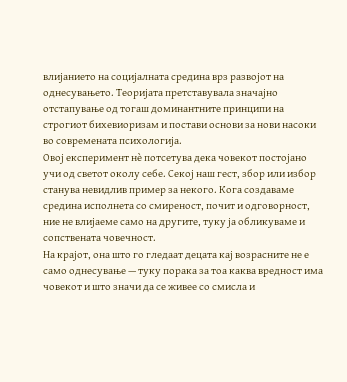влијанието на социјалната средина врз развојот на однесувањето. Теоријата претставувала значајно отстапување од тогаш доминантните принципи на строгиот бихевиоризам и постави основи за нови насоки во современата психологија.
Овој експеримент нè потсетува дека човекот постојано учи од светот околу себе. Секој наш гест, збор или избор станува невидлив пример за некого. Кога создаваме средина исполнета со смиреност, почит и одговорност, ние не влијаеме само на другите, туку ја обликуваме и сопствената човечност.
На крајот, она што го гледаат децата кај возрасните не е само однесување — туку порака за тоа каква вредност има човекот и што значи да се живее со смисла и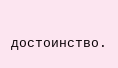достоинство.